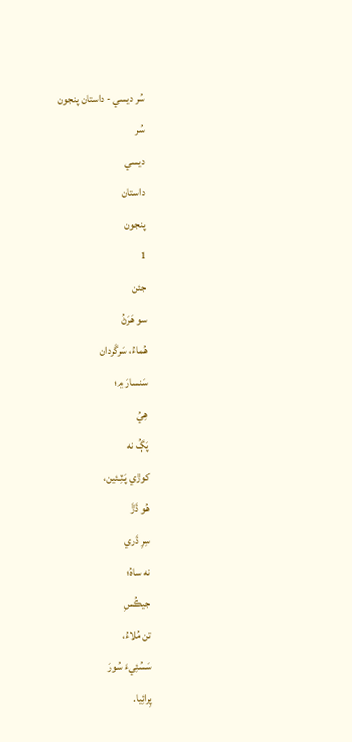سُر ديسي - داستان پنجون
سُر
ديسي
داستان
پنجون
1
جئن
سو ھَرَڻُ
ھُماءُ، سَرگَردان
سَنسارَ ۾؛
ھِيُ
پَڳُ نه
کوڙي پَـٽِـئين،
ھُو ڌَڙَ
سِرِ ڌَري
نه ساہُ؛
جيڪُسِ
تن مُلاءُ،
سَسُئِيءَ سُورَ
پِرائِيا.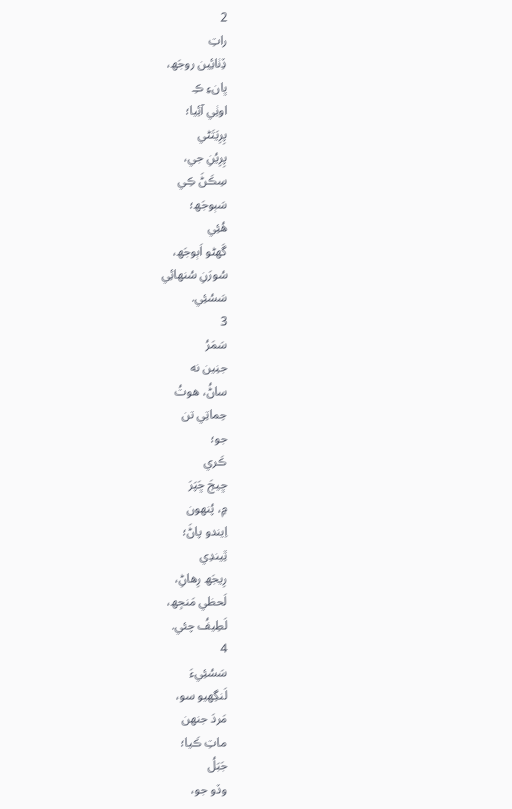2
راتِ
ڏِٺائِين روجَھ،
ڀانءِ ڪِ
اوٺِي آئِيا؛
پِرِيَتَڻي
پِرِيُنِ جي،
سِڪَڻَ ڪِي
سَٻوجَھ؛
ھُئِي
گَھڻو اَٻوجَھ،
سُورَنِ سُنھائِي
سَسُئِي.
3
سَمَرُ
جنِين نه
ساڻُ، ھوتُ
حِماتِي تن
جو؛
ڪَري
ڇيڄَ ڇَپَرَ
۾، پُنھون
اِيندو پاڻَ؛
ٿِيندِي
رِيجَھ رِھاڻِ،
لَحظي مَنجِھ،
لَطِيفُ چئي.
4
سَسُئِيءَ
لَنگِھيو سو،
مَردَ جنھن
ماتِ ڪَيا؛
جَبَلُ
وڏو جو،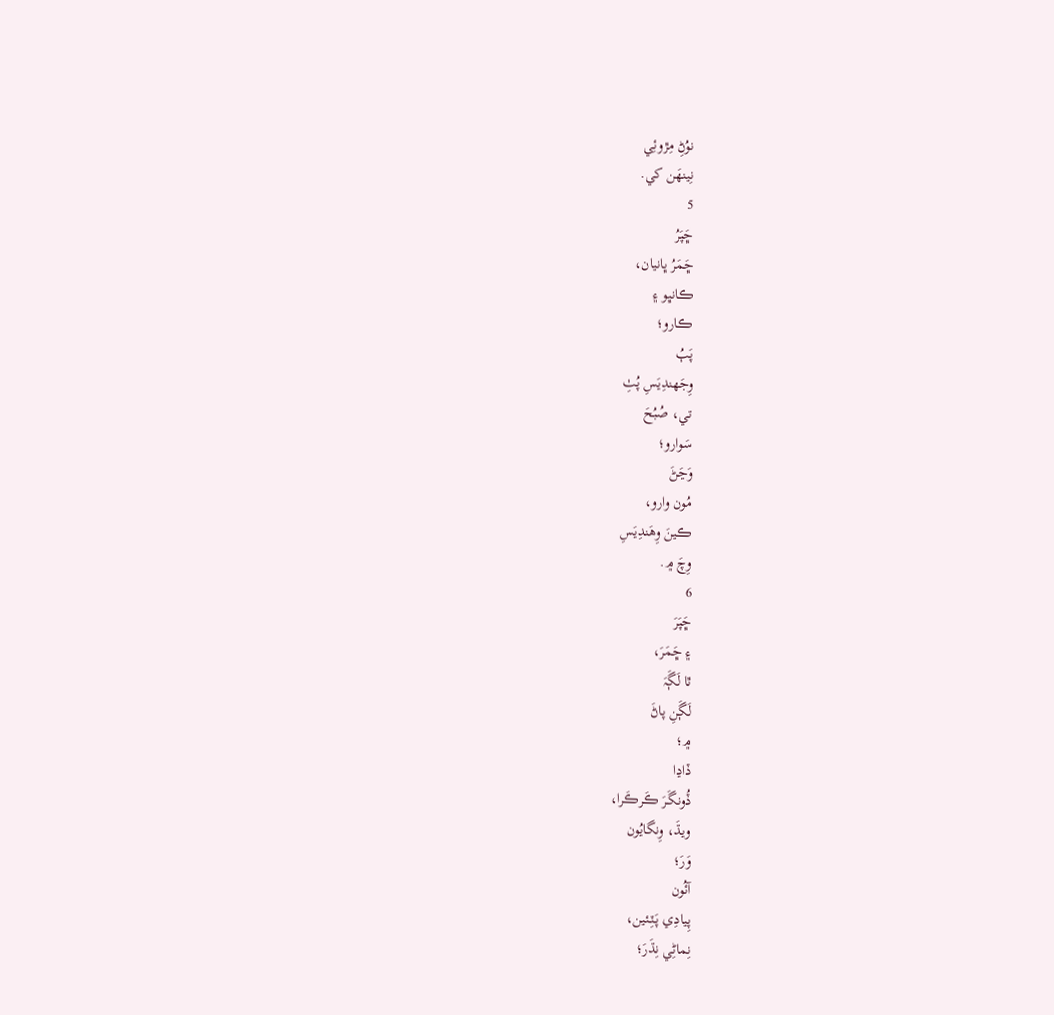نوُڻِ مِڙوئِي
نِينھَن کي.
5
ڇَپَرُ
ڇَمَرُ ڀانيان،
ڪانڀو ۽
ڪارو؛
پَٻُ
وِجَھندِيَسِ پُٺِ
تي، صُبُحَ
سَوارو؛
وَڃَڻَ
مُون وارو،
ڪينَ وِھَندِيَسِ
وِچَ ۾.
6
ڇَپَرَ
۽ ڇَمَرَ،
ٿا لَڳَہَ
لَڳَنِ پاڻَ
۾؛
ڏاڍا
ڏُونگَـرَ ڪَرڪَرا،
ويڌَ، وِنگايُون
وَرَ؛
آئُون
پِيادِي پَـٽِـئين،
نِماڻِي نِڌَرَ؛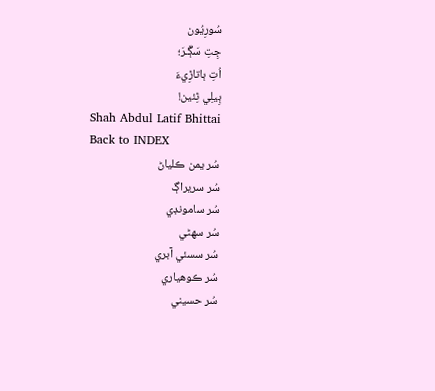سُورِيُون
جِتِ سَڳَـرَ؛
اُتِ ٻاتاڙِيءَ
ٻِيلِي ٿِئين!
Shah Abdul Latif Bhittai
Back to INDEX
سُر يمن ڪلياڻ
سُر سريراڳ
سُر سامونڊي
سُر سهڻي
سُر سسئي آبري
سُر ڪوهياري
سُر حسيني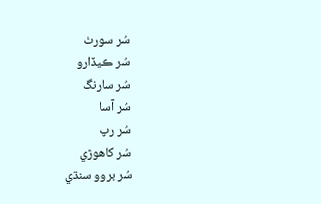سُر سورٺ
سُر ڪيڏارو
سُر سارنگ
سُر آسا
سُر رپ
سُر کاهوڙي
سُر بروو سنڌي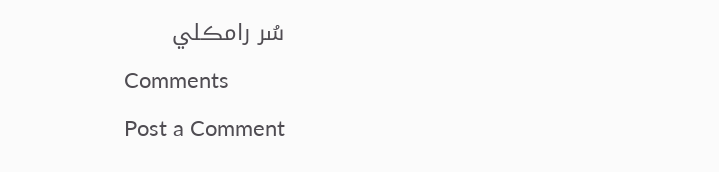سُر رامڪلي
Comments
Post a Comment